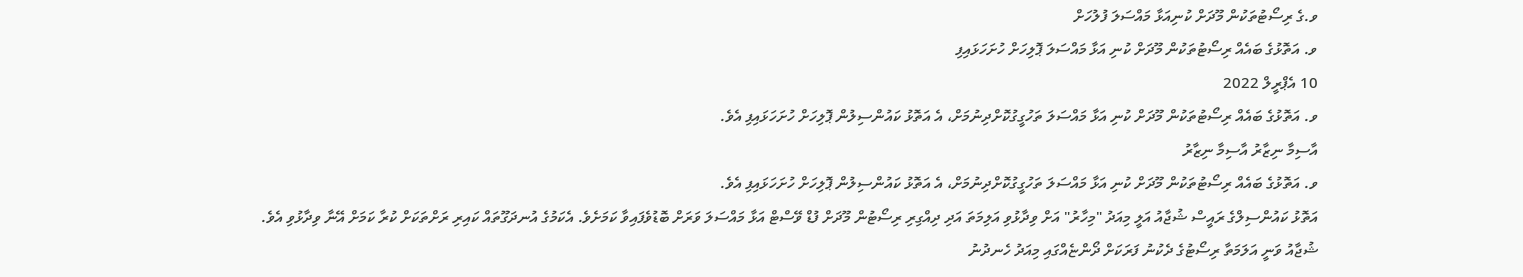ވ.ގެ ރިސޯޓުތަކުން މޫދަށް ކުނިއަޅާ މައްސަލަ ފުލުހަށް
ވ. އަތޮޅުގެ ބައެއް ރިސޯޓުތަކުން މޫދަށް ކުނި އަޅާ މައްސަލަ ޕޮލިހަށް ހުށަހަޅައިފި
10 އެޕްރީލް 2022
ވ. އަތޮޅުގެ ބައެއް ރިސޯޓުތަކުން މޫދަށް ކުނި އަޅާ މައްސަލަ ތަހުގީގުކޮށްދިނުމަށް، އެ އަތޮޅު ކައުންސިލުން ޕޮލިހަށް ހުށަހަޅައިފި އެވެ.
އާސިމާ ނިޒާރު އާސިމާ ނިޒާރު
ވ. އަތޮޅުގެ ބައެއް ރިސޯޓުތަކުން މޫދަށް ކުނި އަޅާ މައްސަލަ ތަހުގީގުކޮށްދިނުމަށް، އެ އަތޮޅު ކައުންސިލުން ޕޮލިހަށް ހުށަހަޅައިފި އެވެ.
އަތޮޅު ކައުންސިލްގެ ރައީސް ޝުޖާއު އަލީ މިއަދު "މިހާރު" އަށް ވިދާޅުވި އަލިމަތަ އަދި ދިއްގިރި ރިސޯޓުން މޫދަށް ފުޑް ވޭސްޓް އަޅާ މައްސަލަ ވަރަށް ބޮޑުވެފައިވާ ކަމަށެވެ. އެކަމުގެ އުނދަގޫތައް ކައިރި ރަށްތަކަށް ކުރާ ކަމަށް އޭނާ ވިދާޅުވި އެވެ.
ޝުޖާއު ވަނީ އަލަމަތާ ރިސޯޓުގެ ދެކުނު ފަރަކަށް ދޯންޏެއްގައި މިއަދު ހެނދުނު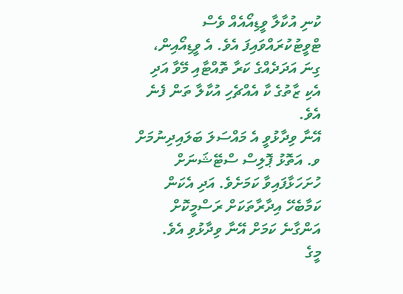ކުނި އުކާލާ ވީޑިއޯއެއް ވެސް ޓްވީޓުކުރައްވައިފަ އެވެ. އެ ވީޑިއޯއިން، ގިނަ އަދަދެއްގެ ކަރާ ތޮއްޓާއި މޭވާ އަދި އެކި ޒާތުގެ ކާ އެއްޗެހި އުކާލާ ތަން ފެނެ އެވެ.
އޭނާ ވިދާޅުވީ އެ މައްސަލަ ބަލައިދިނުމަށް ވ. އަތޮޅު ޕޮލިސް ސްޓޭޝަނަށް ހުށަހަޅާފައިވާ ކަމަށެވެ. އަދި އެކަން ކަމާބެހޭ އިދާރާތަކަށް ރަސްމީކޮށް އަންގާނެ ކަމަށް އޭނާ ވިދާޅުވި އެވެ.
މީގެ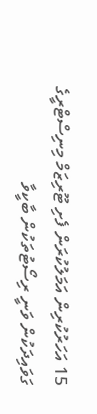15 އަހަރުކުރިން އަމަލުކުރަން ފެށި ޓޫރިޒަމް މިނިސްޓްރީގެ ގަވައިދަކުން ވަނީ ރިސޯޓުތަކުން ބާކީވާ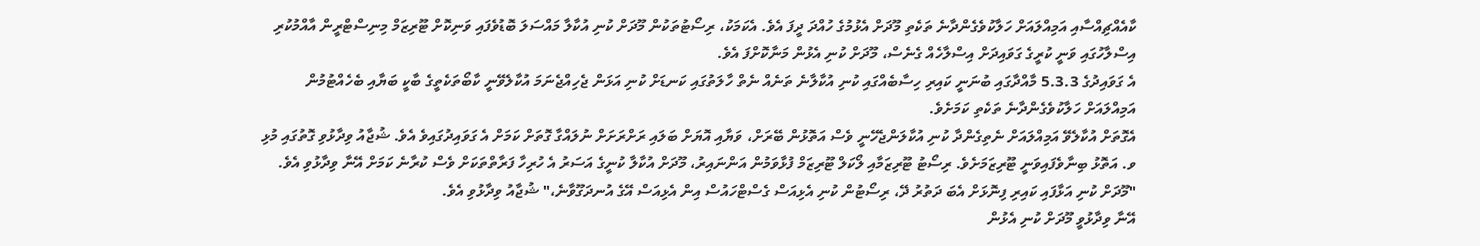ކާއެއްޗިއްސާއި އަމިއްލައަށް ހަލާކުވެގެންދާނެ ތަކެތި މޫދަށް އެޅުމުގެ ހުއްދަ ދީފަ އެވެ. އެކަމަކު، ރިސޯޓުތަކުން މޫދަށް ކުނި އުކާލާ މައްސަލަ ބޮޑުވެފައި ވަނިކޮށް ޓޫރިޒަމް މިނިސްޓްރީން އާއްމުކުރި އިސްލާހުގައި ވަނީ ކުރީގެ ގަވައިދަށް އިސްލާހެއް ގެނެސް، މޫދަށް ކުނި އެޅުން މަނާކޮށްފަ އެވެ.
އެ ގަވައިދުގެ 5.3.3 މާއްދާގައި ބުނަނީ ކައިރި ހިސާބެއްގައި ކުނި އުކާލާނެ ތަނެއް ނެތް ހާލަތުގައި ކަނޑަށް ކުނި އަޅަން ޖެހިއްޖެނަމަ އުކާލެވޭނީ ކާބޯތަކެތީގެ ބާކީ ބަޔާއި ބެހެއްޓުމުން އަމިއްލައަށް ހަލާކުވެގެންދާނެ ތަކެތި ކަމަށެވެ.
އެގޮތަށް އުކާލެވޭ އަމިއްލައަށް ނެތިގެންދާ ކުނި އުކާލަންޖެހޭނީ ވެސް އަތޮޅުން ބޭރަށް، ވަޔާއި އޮޔަށް ބަލައި ރަށްރަށަށް ނުލައްގާ ގޮތަށް ކަމަށް އެ ގަވައިދުގައިވެ އެވެ. ޝުޖާއު ވިދާޅުވި ގޮތުގައި މުޅި ވ. އަތޮޅު ބިނާވެފައިވަނީ ޓޫރިޒަމަށެވެ. ރިސޯޓު ޓޫރިޒަމާއި ލޯކަލް ޓޫރިޒަމް ފުޅާވަމުން އަންނައިރު، މޫދަށް އުކާލާ ކުނީގެ އަސަރު އެ ހުރިހާ ފަރާތްތަކަށް ވެސް ކުރާނެ ކަމަށް އޭނާ ވިދާޅުވި އެވެ.
"މޫދަށް ކުނި އަޅާފައި ކައިރި ފިނޮޅަށް އެބަ ދަތުރު ދޭ، ރިސޯޓުން ކުނި އެޅިއަސް ގެސްޓްހައުސް އިން އެޅިއަސް އޭގެ އުނދަގޫވާނެ،" ޝުޖާއު ވިދާޅުވި އެވެ.
އޭނާ ވިދާޅުވީ މޫދަށް ކުނި އެޅުން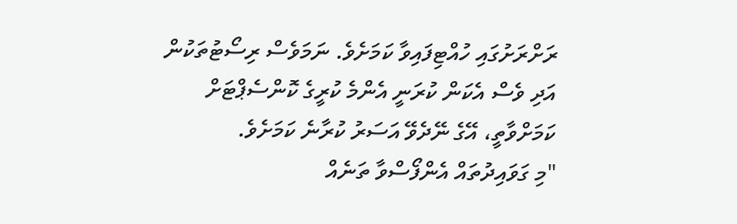ރަށްރަށުގައި ހުއްޓިފައިވާ ކަމަށެވެ. ނަމަވެސް ރިސޯޓުތަކުން އަދި ވެސް އެކަން ކުރަނީ އެންމެ ކުރީގެ ކޮންސެޕްޓަށް ކަމަށްވާތީ، އޭގެ ނޭދެވޭ އަސަރު ކުރާނެ ކަމަށެވެ.
"މި ގަވައިދުތައް އެންފޯސްވާ ތަނެއް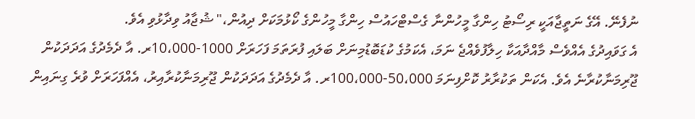ނުފެނޭ. އޭގެ ނަތީޖާއަކީ ރިސޯޓު ހިންގާ މީހުންނާ ގެސްޓްހައުސް ހިންގާ މީހުންގެ ކޯޅުމަކަށް ދިއުން،" ޝުޖާއު ވިދާޅުވި އެވެ.
އެ ގަވައިދުގެ އެއްވެސް މާއްދާއަކާ ހިލާފުވެއްޖެ ނަމަ، އެކަމުގެ ކުޑަބޮޑުމިނަށް ބަލައި ފުރަތަމަ ފަހަރަށް 1000-10،000ރ. އާ ދެމެދުގެ އަދަދަކުން ޖޫރިމަނާކުރާނެ އެވެ. އެކަން ތަކުރާރު ކޮށްފިނަމަ 50،000-100،000ރ. އާ ދެމެދުގެ އަދަދަކުން ޖޫރިމަނާކުރާއިރު، އެއްފަހަރަށް ވުރެ ގިނައިން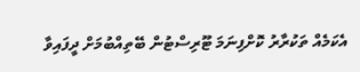އެކަމެއް ތަކުރާރު ކޮށްފިނަމަ ޓޫރިސްޓުން ބޭތިއްބުމަށް ދީފައިވާ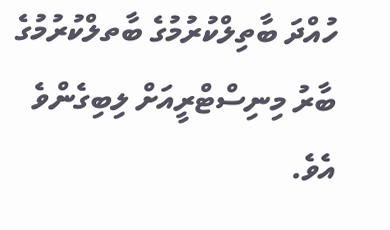ހުއްދަ ބާތިލްކުރުމުގެ ބާތލްކުރުމުގެ ބާރު މިނިސްޓްރީއަށް ލިބިގެންވެ އެވެ.